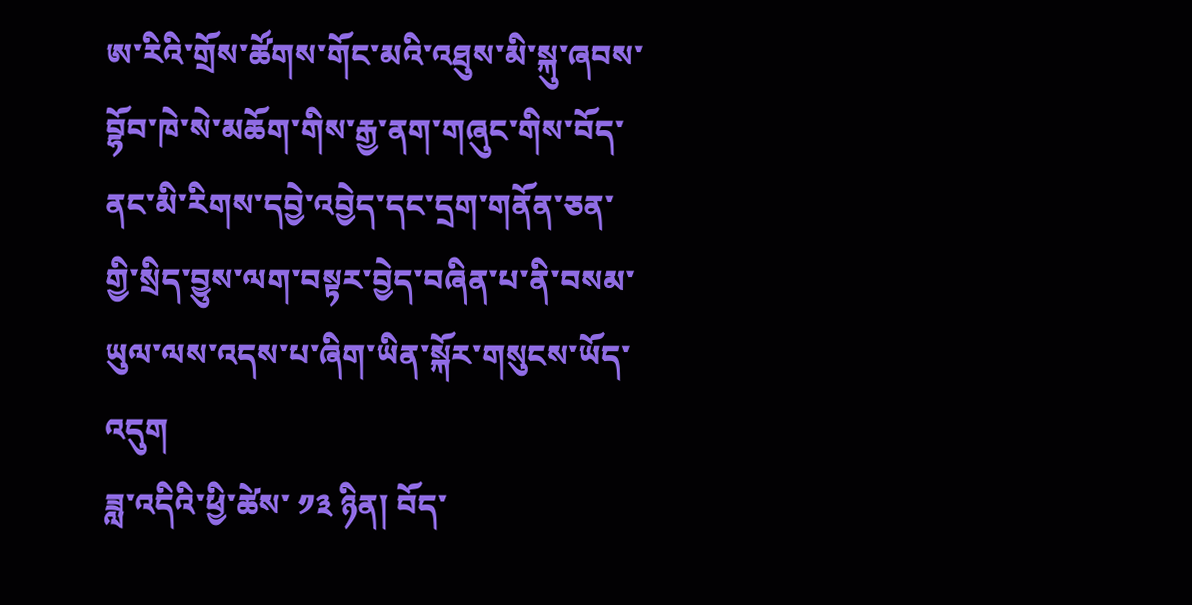ཨ་རིའི་གྲོས་ཚོགས་གོང་མའི་འཐུས་མི་སྐུ་ཞབས་བྷོབ་ཁེ་སེ་མཆོག་གིས་རྒྱ་ནག་གཞུང་གིས་བོད་ནང་མི་རིགས་དབྱེ་འབྱེད་དང་དྲག་གནོན་ཅན་གྱི་སྲིད་བྱུས་ལག་བསྟར་བྱེད་བཞིན་པ་ནི་བསམ་ཡུལ་ལས་འདས་པ་ཞིག་ཡིན་སྐོར་གསུངས་ཡོད་འདུག
ཟླ་འདིའི་ཕྱི་ཚེས་ ༡༣ ཉིན། བོད་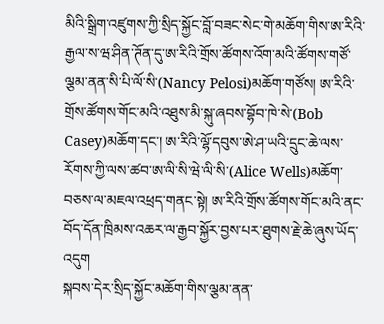མིའི་སྒྲིག་འཛུགས་ཀྱི་སྲིད་སྐྱོང་བློ་བཟང་སེང་གེ་མཆོག་གིས་ཨ་རིའི་རྒྱལ་ས་ཝ་ཤིན་ཊོན་དུ་ཨ་རིའི་གྲོས་ཚོགས་འོག་མའི་ཚོགས་གཙོ་ལྕམ་ནན་སི་པི་ལོ་སི་(Nancy Pelosi)མཆོག་གཙོས། ཨ་རིའི་གྲོས་ཚོགས་གོང་མའི་འཐུས་མི་སྐུ་ཞབས་བྷོབ་ཁེ་སེ་(Bob Casey)མཆོག་དང་། ཨ་རིའི་ལྷོ་དབུས་ཨེ་ཤ་ཡའི་དྲུང་ཆེ་ལས་རོགས་ཀྱི་ལས་ཚབ་ཨ་ལི་སི་ཝེ་ལི་སི་(Alice Wells)མཆོག་བཅས་ལ་མཇལ་འཕྲད་གནང་སྟེ། ཨ་རིའི་གྲོས་ཚོགས་གོང་མའི་ནང་བོད་དོན་ཁྲིམས་འཆར་ལ་རྒྱབ་སྐྱོར་བྱས་པར་ཐུགས་རྗེ་ཆེ་ཞུས་ཡོད་འདུག
སྐབས་དེར་སྲིད་སྐྱོང་མཆོག་གིས་ལྕམ་ནན་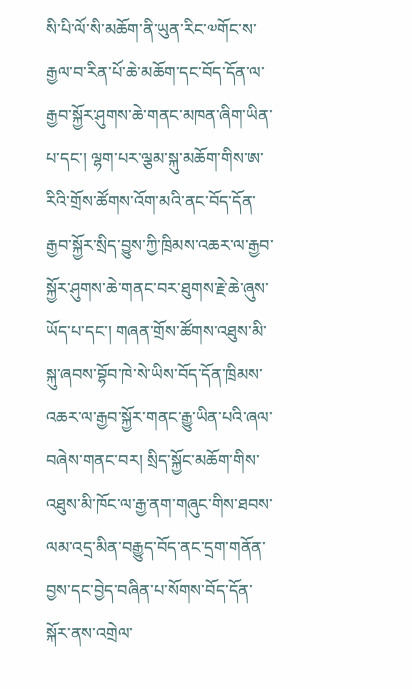སི་པི་ལོ་སི་མཆོག་ནི་ཡུན་རིང་༧གོང་ས་རྒྱལ་བ་རིན་པོ་ཆེ་མཆོག་དང་བོད་དོན་ལ་རྒྱབ་སྐྱོར་ཤུགས་ཆེ་གནང་མཁན་ཞིག་ཡིན་པ་དང་། ལྷག་པར་ལྕམ་སྐུ་མཆོག་གིས་ཨ་རིའི་གྲོས་ཚོགས་འོག་མའི་ནང་བོད་དོན་རྒྱབ་སྐྱོར་སྲིད་བྱུས་ཀྱི་ཁྲིམས་འཆར་ལ་རྒྱབ་སྐྱོར་ཤུགས་ཆེ་གནང་བར་ཐུགས་རྗེ་ཆེ་ཞུས་ཡོད་པ་དང་། གཞན་གྲོས་ཚོགས་འཐུས་མི་སྐུ་ཞབས་བྷོབ་ཁེ་སེ་ཡིས་བོད་དོན་ཁྲིམས་འཆར་ལ་རྒྱབ་སྐྱོར་གནང་རྒྱུ་ཡིན་པའི་ཞལ་བཞེས་གནང་བར། སྲིད་སྐྱོང་མཆོག་གིས་འཐུས་མི་ཁོང་ལ་རྒྱ་ནག་གཞུང་གིས་ཐབས་ལམ་འདྲ་མིན་བརྒྱུད་བོད་ནང་དྲག་གནོན་བྱས་དང་བྱེད་བཞིན་པ་སོགས་བོད་དོན་སྐོར་ནས་འགྲེལ་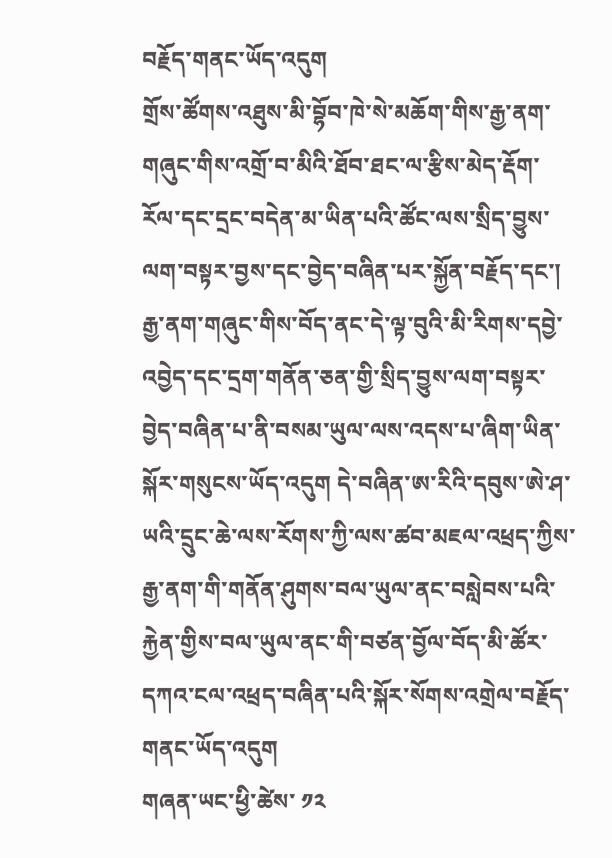བརྗོད་གནང་ཡོད་འདུག
གྲོས་ཚོགས་འཐུས་མི་བྷོབ་ཁེ་སེ་མཆོག་གིས་རྒྱ་ནག་གཞུང་གིས་འགྲོ་བ་མིའི་ཐོབ་ཐང་ལ་རྩིས་མེད་རྡོག་རོལ་དང་དྲང་བདེན་མ་ཡིན་པའི་ཚོང་ལས་སྲིད་བྱུས་ལག་བསྟར་བྱས་དང་བྱེད་བཞིན་པར་སྐྱོན་བརྗོད་དང་། རྒྱ་ནག་གཞུང་གིས་བོད་ནང་དེ་ལྟ་བུའི་མི་རིགས་དབྱེ་འབྱེད་དང་དྲག་གནོན་ཅན་གྱི་སྲིད་བྱུས་ལག་བསྟར་བྱེད་བཞིན་པ་ནི་བསམ་ཡུལ་ལས་འདས་པ་ཞིག་ཡིན་སྐོར་གསུངས་ཡོད་འདུག དེ་བཞིན་ཨ་རིའི་དབུས་ཨེ་ཤ་ཡའི་དྲུང་ཆེ་ལས་རོགས་ཀྱི་ལས་ཚབ་མཇལ་འཕྲད་ཀྱིས་རྒྱ་ནག་གི་གནོན་ཤུགས་བལ་ཡུལ་ནང་བསླེབས་པའི་རྐྱེན་གྱིས་བལ་ཡུལ་ནང་གི་བཙན་བྱོལ་བོད་མི་ཚོར་དཀའ་ངལ་འཕྲད་བཞིན་པའི་སྐོར་སོགས་འགྲེལ་བརྗོད་གནང་ཡོད་འདུག
གཞན་ཡང་ཕྱི་ཚེས་ ༡༢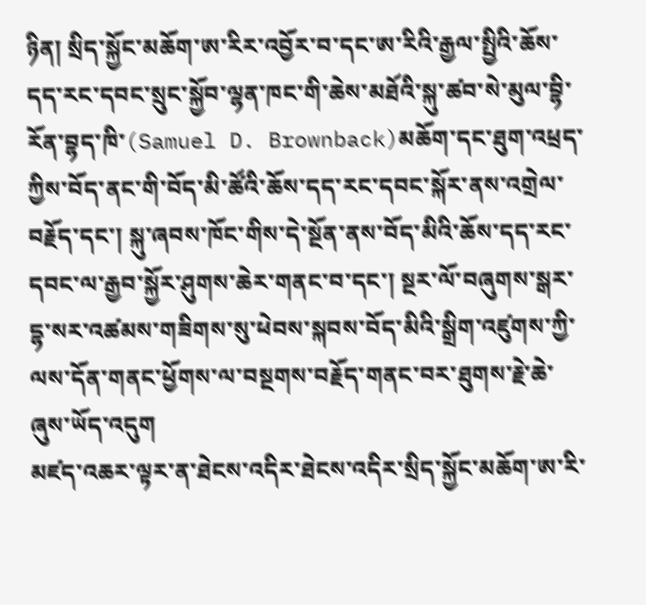ཉིན། སྲིད་སྐྱོང་མཆོག་ཨ་རིར་འབྱོར་བ་དང་ཨ་རིའི་རྒྱལ་སྤྱིའི་ཆོས་དད་རང་དབང་སྲུང་སྐྱོབ་ལྷན་ཁང་གི་ཆེས་མཐོའི་སྐུ་ཚབ་སེ་མུལ་བྷི་རོན་བྷད་ཁི་(Samuel D. Brownback)མཆོག་དང་ཐུག་འཕྲད་ཀྱིས་བོད་ནང་གི་བོད་མི་ཚོའི་ཆོས་དད་རང་དབང་སྐོར་ནས་འགྲེལ་བརྗོད་དང་། སྐུ་ཞབས་ཁོང་གིས་དེ་སྔོན་ནས་བོད་མིའི་ཆོས་དད་རང་དབང་ལ་རྒྱབ་སྐྱོར་ཤུགས་ཆེར་གནང་བ་དང་། སྔར་ལོ་བཞུགས་སྒར་དྷ་སར་འཚམས་གཟིགས་སུ་ཕེབས་སྐབས་བོད་མིའི་སྒྲིག་འཛུགས་ཀྱི་ལས་དོན་གནང་ཕྱོགས་ལ་བསྔགས་བརྗོད་གནང་བར་ཐུགས་རྗེ་ཆེ་ཞུས་ཡོད་འདུག
མཛད་འཆར་ལྟར་ན་ཐེངས་འདིར་ཐེངས་འདིར་སྲིད་སྐྱོང་མཆོག་ཨ་རི་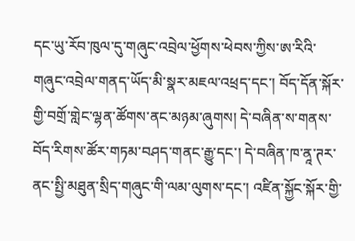དང་ཡུ་རོབ་ཁུལ་དུ་གཞུང་འབྲེལ་ཕྱོགས་ཕེབས་ཀྱིས་ཨ་རིའི་གཞུང་འབྲེལ་གནད་ཡོད་མི་སྣར་མཇལ་འཕྲད་དང་། བོད་དོན་སྐོར་གྱི་བགྲོ་གླེང་ལྷན་ཚོགས་ནང་མཉམ་ཞུགས། དེ་བཞིན་ས་གནས་བོད་རིགས་ཚོར་གཏམ་བཤད་གནང་རྒྱུ་དང་། དེ་བཞིན་ཁ་ནཱ་ཊར་ནང་སྤྱི་མཐུན་སྲིད་གཞུང་གི་ལམ་ལུགས་དང་། འཛིན་སྐྱོང་སྐོར་གྱི་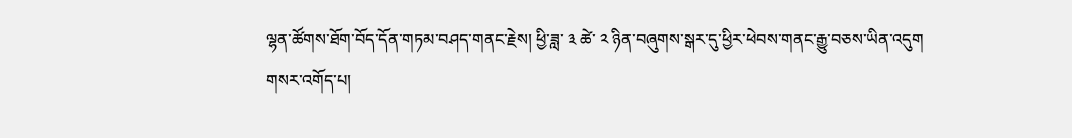ལྷན་ཚོགས་ཐོག་བོད་དོན་གཏམ་བཤད་གནང་རྗེས། ཕྱི་ཟླ་ ༣ ཚེ་ ༢ ཉིན་བཞུགས་སྒར་དུ་ཕྱིར་ཕེབས་གནང་རྒྱུ་བཅས་ཡིན་འདུག
གསར་འགོད་པ།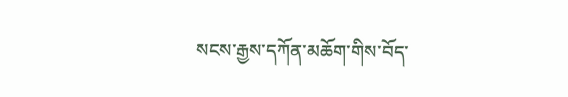སངས་རྒྱས་དཀོན་མཆོག་གིས་བོད་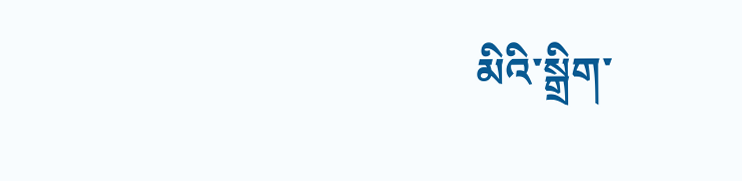མིའི་སྒྲིག་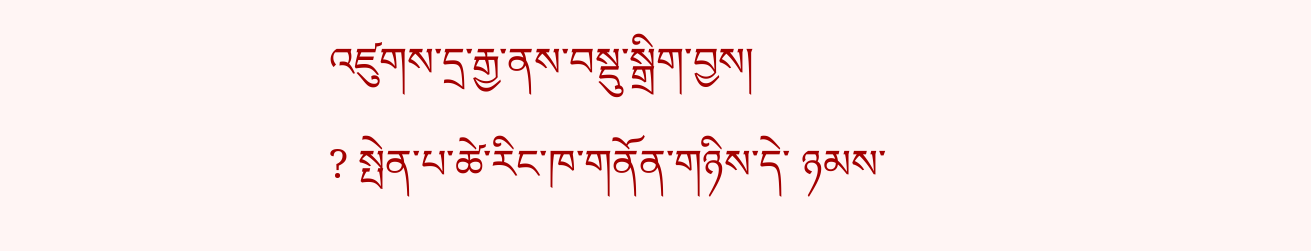འཛུགས་དྲ་རྒྱ་ནས་བསྡུ་སྒྲིག་བྱས།
? སྤེན་པ་ཚེ་རིང་ཁ་གནོན་གཉིས་དེ་ ཉམས་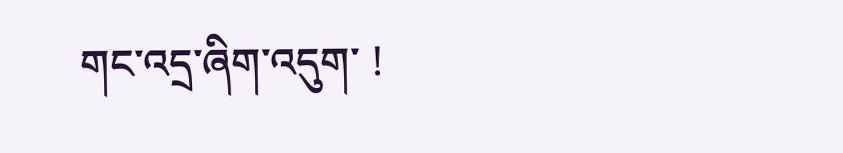གང་འདྲ་ཞིག་འདུག་ !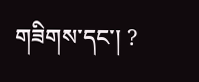གཟིགས་དང་། ?